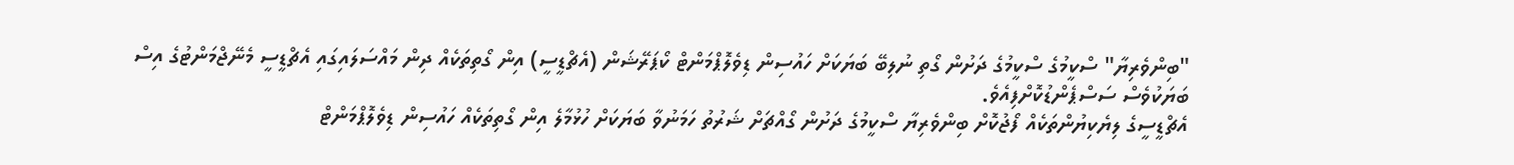"ބިންވެރިޔާ" ސްކީމުގެ ސްކީމުގެ ދަށުން ގޯތި ނުލިބޭ ބަޔަކަށް ހައުސިން ޑިވެލޮޕްމަންޓް ކޯޕަރޭޝަން (އެޗްޑީސީ) އިން ގޯތިތަކެއް ދިން މައްސަލައިގައި އެޗްޑީސީ މެނޭޖްމަންޓުގެ އިސް ބަޔަކުވެސް ސަސްޕެންޑުކޮށްފިއެވެ.
އެޗްޑީސީގެ ލިޔެކިޔުންތަކެއް ފޯޖުކޮށް ބިންވެރިޔާ ސްކީމުގެ ދަށުން ގޯއްޗަށް ޝަރުތު ހަމަނުވާ ބަޔަކަށް ހުޅުމާލެ އިން ގޯތިތަކެއް ހައުސިން ޑިވެލޮޕްމަންޓް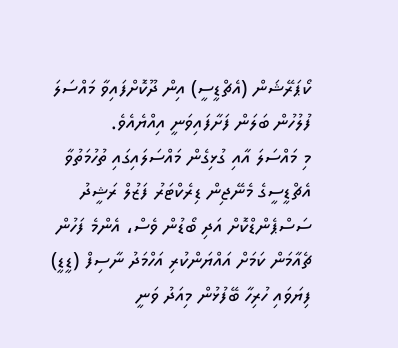ކޯޕަރޭޝަން (އެޗްޑީސީ) އިން ދޫކޮށްފައިވާ މައްސަލަ ފުލުހުން ބަލަން ފަށާފައިވަނީ އިއްޔެއެވެ.
މި މައްސަލަ އާއި ގުޅިގެން މައްސަލައިގައި ތުހުމަތުވާ އެޗްޑީސީގެ މެނޭޖިން ޑިރެކްޓަރު ފަޒުލް ރަޝީދު ސަސްޕެންޑްކޮށް އަދި ބޯޑުން ވެސް، އެންމެ ފަހުން ޗެއާމަން ކަމަށް އައްޔަންކުރި އަހްމަދު ނާސިފް (ޑީޑީ) ފިޔަވައި ހުރިހާ ބޭފުޅުން މިއަދު ވަނީ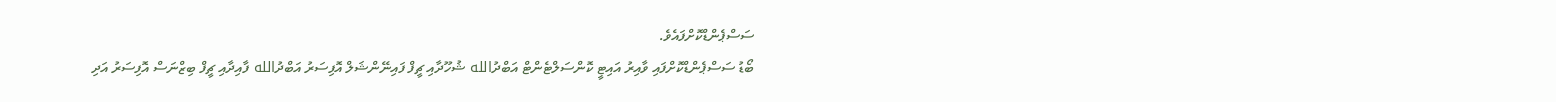ސަސްޕެންޑްކޮށްފައެވެ.
ބޯޑު ސަސްޕެންޑްކޮށްފައި ވާއިރު އައިޓީ ކޮންސަލްޓެންޓް އަބްދުالله ޝުހޫދާއި ޗީފް ފައިނޭންޝަލް އޮފިސަރު އަބްދުالله ފާއިދާއި ޗީފް ބިޒްނަސް އޮފިސަރު އަދި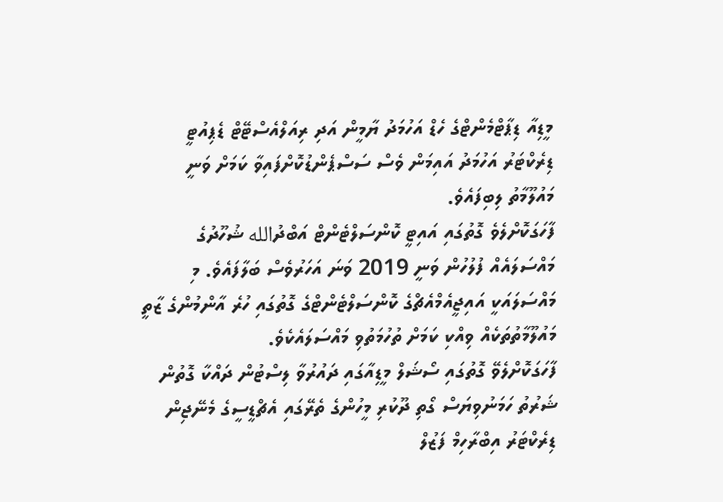މީޑިއާ ޑިޕާޓްމެންޓްގެ ހެޑް އަހުމަދު ޔާމީން އަދި ރިއަލްއެސްޓޭޓް ޑެޕިއުޓީ ޑިރެކްޓަރު އަހުމަދު އައިމަން ވެސް ސަސްޕެންޑުކޮށްފައިވާ ކަމަށް ވަނީ މައުލޫމާތު ލިބިފައެވެ.
ފާހަގަކޮށްލެވެ ގޮތުގައި އައިޓީ ކޮންސަލްޓެންޓް އަބްދުالله ޝުހޫދުގެ މައްސަލައެއް ފުލުހުން ވަނީ 2019 ވަނަ އަހަރުވެސް ބަލާފައެވެ. މި މައްސަލައަކީ އައިޖީއެމްއެޗްގެ ކޮންސަލްޓެންޓްގެ ގޮތުގައި ހުރެ އާންމުންގެ ޒާތީ މައުލޫމާތުތަކެއް ވިއްކި ކަމަށް ތުހުމަތުވި މައްސަލައެކެވެ.
ފާހަގަކޮށްލެވޭ ގޮތުގައި ސޯޝަލް މީޑިއާގައި ދައުރުވާ ލިސްޓުން ދައްކާ ގޮތުން ޝަރުތު ހަމަނުވިޔަސް ގޯތި ދޫކުރި މީހުންގެ ތެރޭގައި އެޗްޑީސީގެ މެނޭޖިން ޑިރެކްޓަރު އިބްރާހިމް ފަޒުލް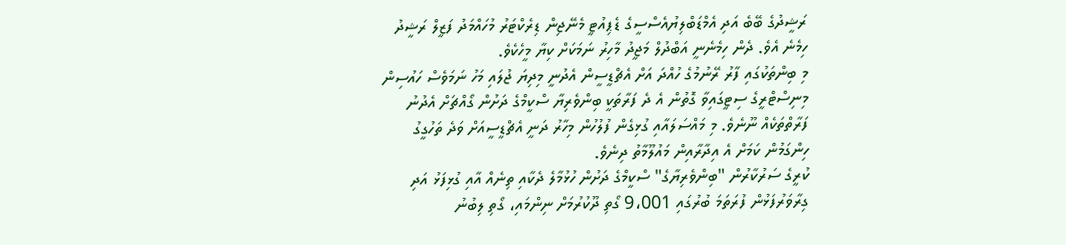ރަޝީދުގެ ބޭބެ އަދި އެމްޑަބްލިޔުއެސްސީގެ ޑެޕިއުޓީ މެނޭޖިން ޑިރެކްޓަރު މުހައްމަދު ފަޒީލް ރަޝީދު ހިމެނެ އެވެ. ދެން ހިމެނެނީ އަބްދުލް މަޖީދު މާހިރު ނަމަކަށް ކިޔާ މީހެކެވެ.
މި ބިންތަކުގައި ފާރު ރޭނުމުގެ ހުއްދަ އަށް އެޗްޑީސީން އެދުނީ މިދިޔަ ޖުލައި މަހު ނަމަވެސް ހައުސިން މިނިސްޓްރީގެ ސިޓީގައިވާ ގޮތުން އެ ދެ ފަރާތަކީ ބިންވެރިޔާ ސްކީމްގެ ދަށުން ގޯއްޗަށް އެދުނު ފަރާތްތަކެއް ނޫނެވެ. މި މައްސަލައާއި ގުޅިގެން ފުލުހުން މިހާރު ދަނީ އެޗްޑީސީއަށް ވަދެ ތަހުގީގު ހިންގަމުން ކަމަށް އެ އިދާރާއިން މައުލޫމާތު ދިނެވެ.
ކުރީގެ ސަރުކާރުން "ބިންވެރިޔާގެ" ސްކީމްގެ ދަށުން ހުޅުމާލެ ދެކާއި ތިނެއް އާއި ގުޅިފަޅު އަދި ގިރާވަރުފަޅުން ފުރަތަމަ ބުރުގައި 9،001 ގޯތި ދޫކުރުމަށް ނިންމައި، ގޯތި ލިބުނު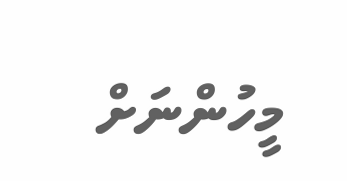މީހުންނަށް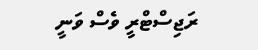ރަޖިސްޓްރީ ވެސް ވަނީ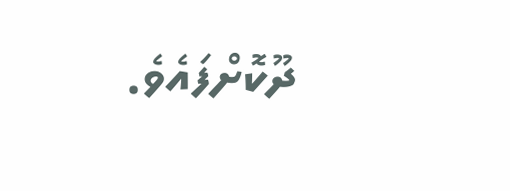ދޫކޮށްފައެވެ.